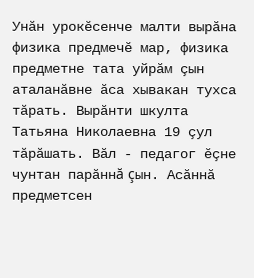Унăн урокĕсенче малти вырăна физика предмечĕ мар‚ физика предметне тата уйрăм çын аталанăвне ăса хывакан тухса тăрать. Вырăнти шкулта Татьяна Николаевна 19 çул тăрăшать. Вăл - педагог ĕçне чунтан парăннă çын. Асăннă предметсен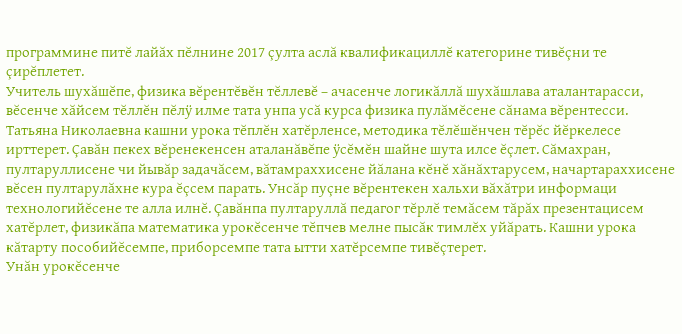программине питĕ лайăх пĕлнине 2017 çулта аслă квалификациллĕ категорине тивĕçни те çирĕплетет.
Учитель шухăшĕпе‚ физика вĕрентĕвĕн тĕллевĕ – ачасенче логикăллă шухăшлава аталантарасси‚ вĕсенче хăйсем тĕллĕн пĕлÿ илме тата унпа усă курса физика пулăмĕсене сăнама вĕрентесси.
Татьяна Николаевна кашни урока тĕплĕн хатĕрленсе‚ методика тĕлĕшĕнчен тĕрĕс йĕркелесе ирттерет. Çавăн пекех вĕренекенсен аталанăвĕпе ÿсĕмĕн шайне шута илсе ĕçлет. Сăмахран, пултаруллисене чи йывăр задачăсем‚ вăтамраххисене йăлана кĕнĕ хăнăхтарусем‚ начартараххисене вĕсен пултарулăхне кура ĕçсем парать. Унсăр пуçне вĕрентекен хальхи вăхăтри информаци технологийĕсене те алла илнĕ. Çавăнпа пултаруллă педагог тĕрлĕ темăсем тăрăх презентацисем хатĕрлет‚ физикăпа математика урокĕсенче тĕпчев мелне пысăк тимлĕх уйăрать. Кашни урока кăтарту пособийĕсемпе‚ приборсемпе тата ытти хатĕрсемпе тивĕçтерет.
Унăн урокĕсенче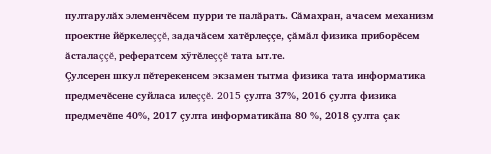пултарулăх элеменчĕсем пурри те палăрать. Сăмахран‚ ачасем механизм проектне йĕркелеççĕ‚ задачăсем хатĕрлеççе‚ çăмăл физика приборĕсем ăсталаççĕ‚ рефератсем хÿтĕлеççĕ тата ыт.те.
Çулсерен шкул пĕтерекенсем экзамен тытма физика тата информатика предмечĕсене суйласа илеççĕ. 2015 çулта 37%‚ 2016 çулта физика предмечĕпе 40%‚ 2017 çулта информатикăпа 80 %‚ 2018 çулта çак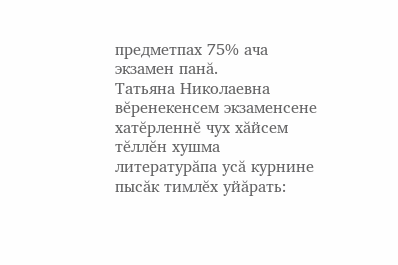предметпах 75% ача экзамен панă.
Татьяна Николаевна вĕренекенсем экзаменсене хатĕрленнĕ чух хăйсем тĕллĕн хушма литературăпа усă курнине пысăк тимлĕх уйăрать: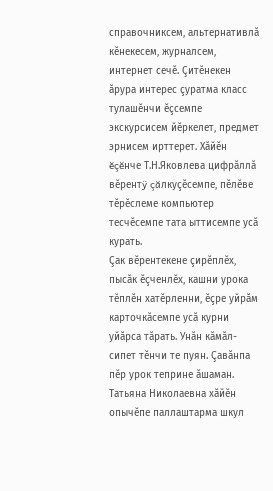справочниксем‚ альтернативлă кĕнекесем‚ журналсем‚ интернет сечĕ. Çитĕнекен ăрура интерес çуратма класс тулашĕнчи ĕçсемпе экскурсисем йĕркелет‚ предмет эрнисем ирттерет. Хăйĕн ĕçĕнче Т.Н.Яковлева цифрăллă вĕрентÿ çăлкуçĕсемпе‚ пĕлĕве тĕрĕслеме компьютер тесчĕсемпе тата ыттисемпе усă курать.
Çак вĕрентекене çирĕплĕх‚ пысăк ĕçченлĕх‚ кашни урока тĕплĕн хатĕрленни‚ ĕçре уйрăм карточкăсемпе усă курни уйăрса тăрать. Унăн кăмăл-сипет тĕнчи те пуян. Çавăнпа пĕр урок теприне ăшаман.
Татьяна Николаевна хăйĕн опычĕпе паллаштарма шкул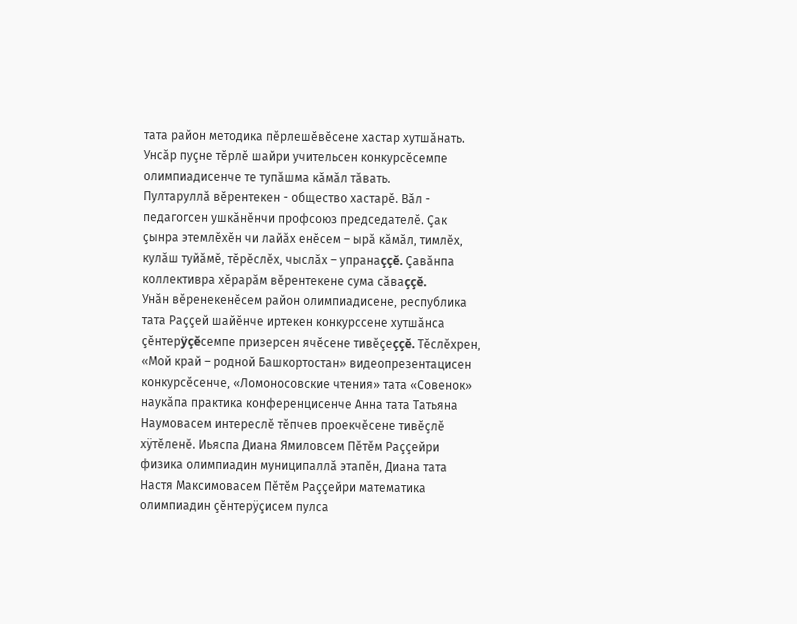тата район методика пĕрлешĕвĕсене хастар хутшăнать. Унсăр пуçне тĕрлĕ шайри учительсен конкурсĕсемпе олимпиадисенче те тупăшма кăмăл тăвать.
Пултаруллă вĕрентекен - общество хастарĕ. Вăл - педагогсен ушкăнĕнчи профсоюз председателĕ. Çак çынра этемлĕхĕн чи лайăх енĕсем – ырă кăмăл‚ тимлĕх‚ кулăш туйăмĕ‚ тĕрĕслĕх‚ чыслăх – упранаççĕ. Çавăнпа коллективра хĕрарăм вĕрентекене сума сăваççĕ.
Унăн вĕренекенĕсем район олимпиадисене‚ республика тата Раççей шайĕнче иртекен конкурссене хутшăнса çĕнтерÿçĕсемпе призерсен ячĕсене тивĕçеççĕ. Тĕслĕхрен‚ «Мой край – родной Башкортостан» видеопрезентацисен конкурсĕсенче‚ «Ломоносовские чтения» тата «Совенок» наукăпа практика конференцисенче Анна тата Татьяна Наумовасем интереслĕ тĕпчев проекчĕсене тивĕçлĕ хÿтĕленĕ. Иьяспа Диана Ямиловсем Пĕтĕм Раççейри физика олимпиадин муниципаллă этапĕн‚ Диана тата Настя Максимовасем Пĕтĕм Раççейри математика олимпиадин çĕнтерÿçисем пулса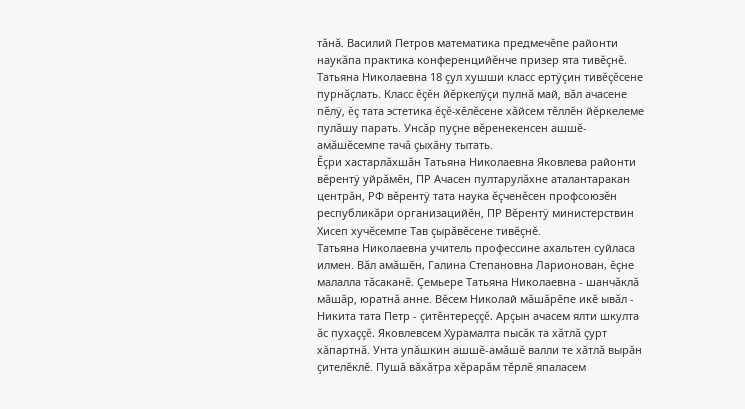тăнă. Василий Петров математика предмечĕпе районти наукăпа практика конференцийĕнче призер ята тивĕçнĕ.
Татьяна Николаевна 18 çул хушши класс ертÿçин тивĕçĕсене пурнăçлать. Класс ĕçĕн йĕркелÿçи пулнă май‚ вăл ачасене пĕлÿ‚ ĕç тата эстетика ĕçĕ-хĕлĕсене хăйсем тĕллĕн йĕркелеме пулăшу парать. Унсăр пуçне вĕренекенсен ашшĕ-амăшĕсемпе тачă çыхăну тытать.
Ĕçри хастарлăхшăн Татьяна Николаевна Яковлева районти вĕрентÿ уйрăмĕн‚ ПР Ачасен пултарулăхне аталантаракан центрăн‚ РФ вĕрентÿ тата наука ĕçченĕсен профсоюзĕн республикăри организацийĕн‚ ПР Вĕрентÿ министерствин Хисеп хучĕсемпе Тав çырăвĕсене тивĕçнĕ.
Татьяна Николаевна учитель профессине ахальтен суйласа илмен. Вăл амăшĕн, Галина Степановна Ларионован, ĕçне малалла тăсаканĕ. Çемьере Татьяна Николаевна - шанчăклă мăшăр‚ юратнă анне. Вĕсем Николай мăшăрĕпе икĕ ывăл - Никита тата Петр - çитĕнтереççĕ. Арçын ачасем ялти шкулта ăс пухаççĕ. Яковлевсем Хурамалта пысăк та хăтлă çурт хăпартнă. Унта упăшкин ашшĕ-амăшĕ валли те хăтлă вырăн çителĕклĕ. Пушă вăхăтра хĕрарăм тĕрлĕ япаласем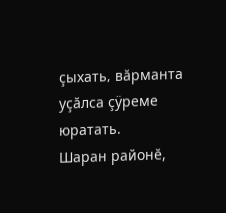çыхать‚ вăрманта уçăлса çÿреме юратать.
Шаран районĕ,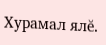Хурамал ялĕ.